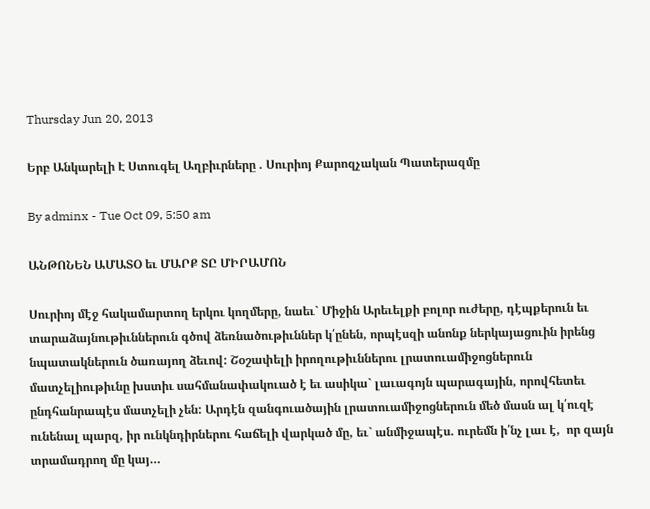Thursday Jun 20, 2013

Երբ Անկարելի Է Ստուգել Աղբիւրները . Սուրիոյ Քարոզչական Պատերազմը

By adminx - Tue Oct 09, 5:50 am

ԱՆԹՈՆԵՆ ԱՄԱՏՕ եւ ՄԱՐՔ ՏԸ ՄԻՐԱՄՈՆ

Սուրիոյ մէջ հակամարտող երկու կողմերը, նաեւ` Միջին Արեւելքի բոլոր ուժերը, դէպքերուն եւ տարաձայնութիւններուն գծով ձեռնածութիւններ կ՛ընեն, որպէսզի անոնք ներկայացուին իրենց նպատակներուն ծառայող ձեւով: Շօշափելի իրողութիւններու լրատուամիջոցներուն մատչելիութիւնը խստիւ սահմանափակուած է եւ ասիկա` լաւագոյն պարագային, որովհետեւ ընդհանրապէս մատչելի չեն: Արդէն զանգուածային լրատուամիջոցներուն մեծ մասն ալ կ՛ուզէ ունենալ պարզ, իր ունկնդիրներու հաճելի վարկած մը, եւ` անմիջապէս. ուրեմն ի՛նչ լաւ է,  որ զայն տրամադրող մը կայ…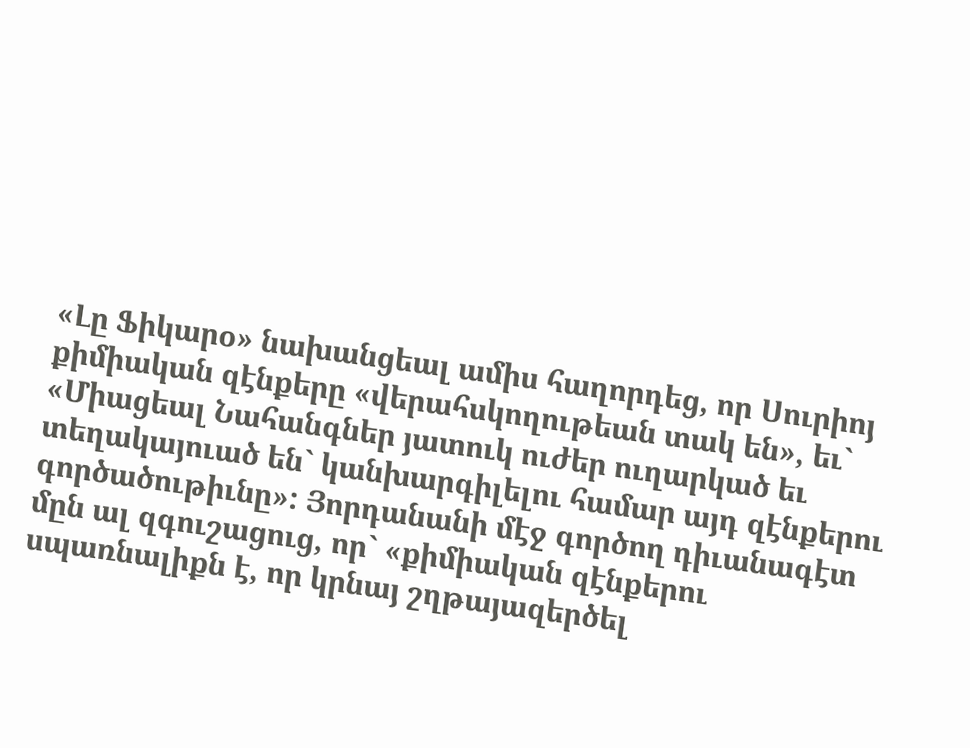«Լը Ֆիկարօ» նախանցեալ ամիս հաղորդեց, որ Սուրիոյ քիմիական զէնքերը «վերահսկողութեան տակ են», եւ` «Միացեալ Նահանգներ յատուկ ուժեր ուղարկած եւ տեղակայուած են` կանխարգիլելու համար այդ զէնքերու գործածութիւնը»: Յորդանանի մէջ գործող դիւանագէտ մըն ալ զգուշացուց, որ` «քիմիական զէնքերու սպառնալիքն է, որ կրնայ շղթայազերծել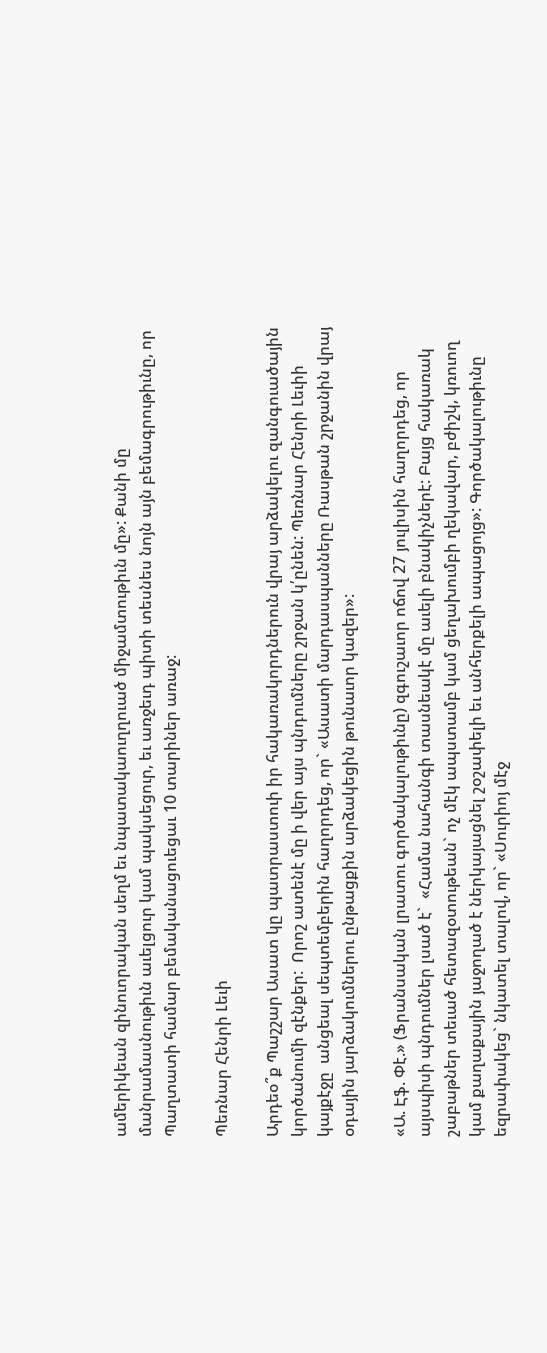ամերիկեան զինուորական սեղմ եւ նպատակաուղղուած միջամտութիւն մը»: Քանի մը մանրամասնութիւն աւելցուր կամ պակսեցուր, եւ առջեւդ պիտի տեսնես նոյն այն բեմագրութիւնը, որ Պաղտատի համար բեմականացուեցաւ 10 տարիներ առաջ:

Պեռնար Հենրի Լեւի

Արդեօ՞ք Պաշշար Ասատ կը պատրաստուի իր հակառակորդներուն վրայ արձակելու զանգուածային կործանումի զէնքեր:  Որոշ ատենէ մը ի վեր այս պնդումները շրջան կ՛ընեն: Պեռնար Հենրի Լեւիի կայքէջը  անցեալ սեպտեմբերին հաղորդեց, որ` «Ասատի մարդասպանները Ռասթան շրջանին վրայ օդային յարձակումներու ընթացքին արձակեցին թունաւոր կազեր»:

«Ա. Էֆ. Փէ.» (Ֆրանսական լրատու գործակալութիւնը) զգուշաւոր ոճով 27 յուլիսին հաղորդեց, որ այսպիսի պնդումներ լսած է`  «Համա նահանգի տասնեակէ մը աւելի բնակիչներէ: Բայց հակառակ շաբաթներ տեւած հետազօտութեան` ոչ մէկ ապստամբ կամ ցեղախումբի ղեկավար, բժիշկ, կռուող կամ քաղաքային յաջողած է ներկայացնել շօշափելի եւ անհերքելի ապացոյց»: Գործակալութիւնը եզրափակեց` նկատել տալով, որ` «Սուրիոյ մէջ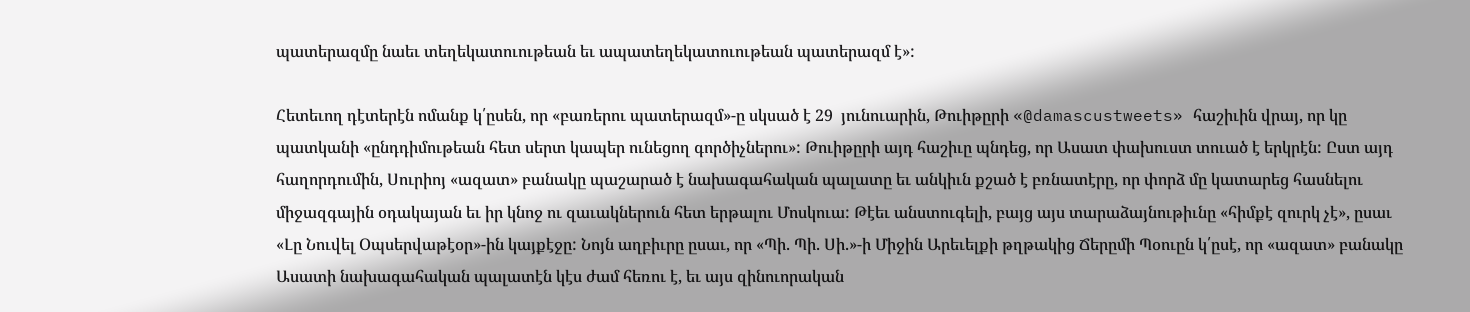պատերազմը նաեւ տեղեկատուութեան եւ ապատեղեկատուութեան պատերազմ է»:

Հետեւող դէտերէն ոմանք կ՛ըսեն, որ «բառերու պատերազմ»-ը սկսած է 29  յունուարին, Թուիթըրի «@damascustweets» հաշիւին վրայ, որ կը պատկանի «ընդդիմութեան հետ սերտ կապեր ունեցող գործիչներու»: Թուիթըրի այդ հաշիւը պնդեց, որ Ասատ փախուստ տուած է երկրէն: Ըստ այդ հաղորդումին, Սուրիոյ «ազատ» բանակը պաշարած է նախագահական պալատը եւ անկիւն քշած է բռնատէրը, որ փորձ մը կատարեց հասնելու միջազգային օդակայան եւ իր կնոջ ու զաւակներուն հետ երթալու Մոսկուա: Թէեւ անստուգելի, բայց այս տարաձայնութիւնը «հիմքէ զուրկ չէ», ըսաւ «Լը Նուվել Օպսերվաթէօր»-ին կայքէջը: Նոյն աղբիւրը ըսաւ, որ «Պի. Պի. Սի.»-ի Միջին Արեւելքի թղթակից Ճերըմի Պօուըն կ՛ըսէ, որ «ազատ» բանակը Ասատի նախագահական պալատէն կէս ժամ հեռու է, եւ այս զինուորական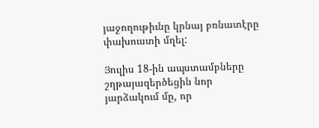յաջողութիւնը կրնայ բռնատէրը փախուստի մղել:

Յուլիս 18-ին ապստամբները շղթայազերծեցին նոր յարձակում մը, որ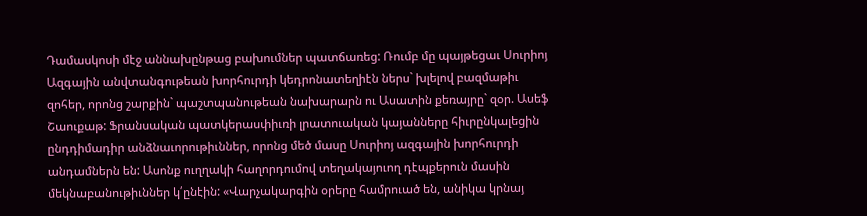Դամասկոսի մէջ աննախընթաց բախումներ պատճառեց: Ռումբ մը պայթեցաւ Սուրիոյ Ազգային անվտանգութեան խորհուրդի կեդրոնատեղիէն ներս` խլելով բազմաթիւ զոհեր, որոնց շարքին` պաշտպանութեան նախարարն ու Ասատին քեռայրը` զօր. Ասեֆ Շաուքաթ: Ֆրանսական պատկերասփիւռի լրատուական կայանները հիւրընկալեցին ընդդիմադիր անձնաւորութիւններ, որոնց մեծ մասը Սուրիոյ ազգային խորհուրդի անդամներն են: Ասոնք ուղղակի հաղորդումով տեղակայուող դէպքերուն մասին մեկնաբանութիւններ կ՛ընէին: «Վարչակարգին օրերը համրուած են, անիկա կրնայ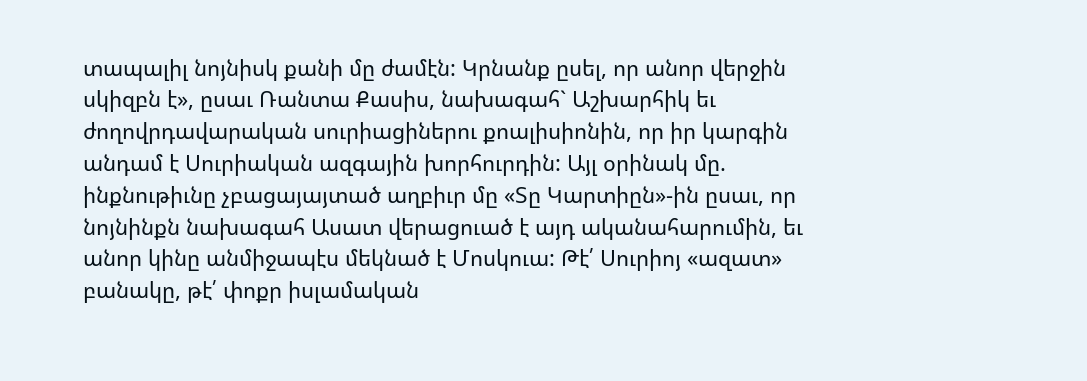տապալիլ նոյնիսկ քանի մը ժամէն: Կրնանք ըսել, որ անոր վերջին սկիզբն է», ըսաւ Ռանտա Քասիս, նախագահ` Աշխարհիկ եւ ժողովրդավարական սուրիացիներու քոալիսիոնին, որ իր կարգին անդամ է Սուրիական ազգային խորհուրդին: Այլ օրինակ մը. ինքնութիւնը չբացայայտած աղբիւր մը «Տը Կարտիըն»-ին ըսաւ, որ նոյնինքն նախագահ Ասատ վերացուած է այդ ականահարումին, եւ անոր կինը անմիջապէս մեկնած է Մոսկուա: Թէ՛ Սուրիոյ «ազատ» բանակը, թէ՛ փոքր իսլամական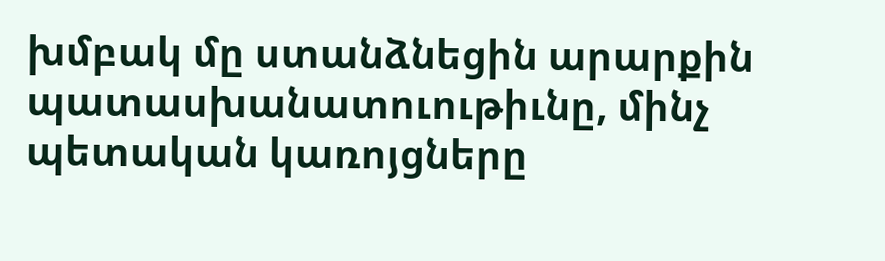խմբակ մը ստանձնեցին արարքին պատասխանատուութիւնը, մինչ պետական կառոյցները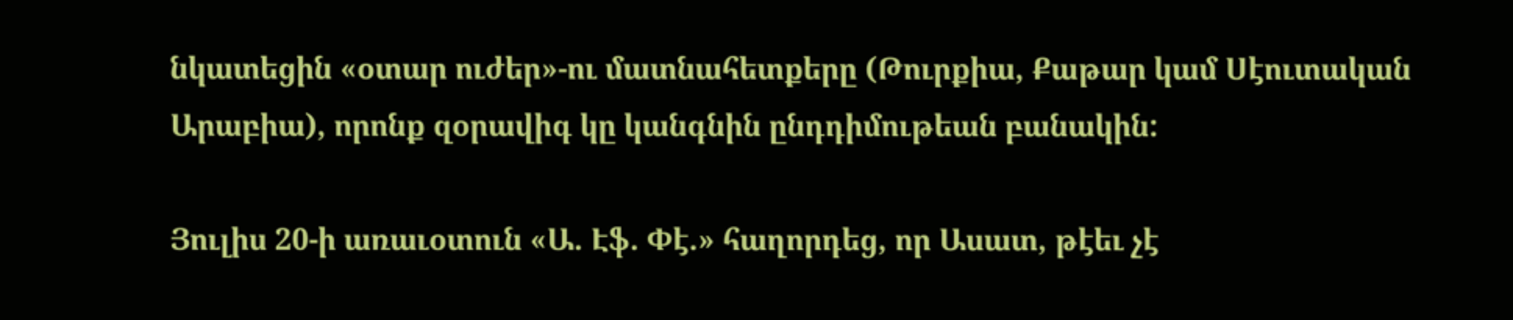նկատեցին «օտար ուժեր»-ու մատնահետքերը (Թուրքիա, Քաթար կամ Սէուտական Արաբիա), որոնք զօրավիգ կը կանգնին ընդդիմութեան բանակին:

Յուլիս 20-ի առաւօտուն «Ա. Էֆ. Փէ.» հաղորդեց, որ Ասատ, թէեւ չէ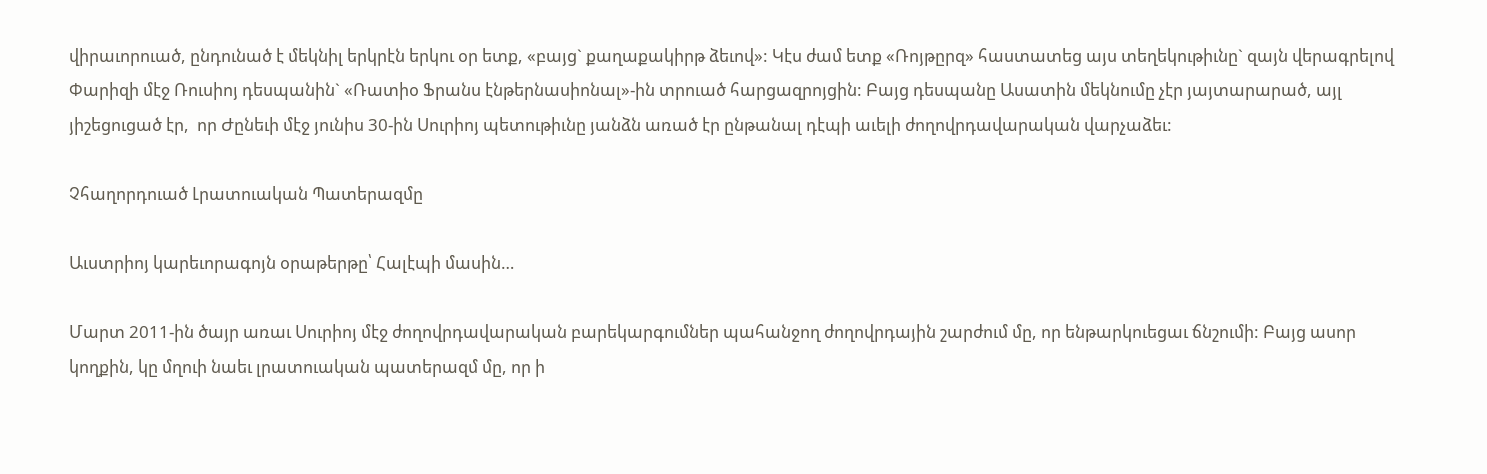վիրաւորուած, ընդունած է մեկնիլ երկրէն երկու օր ետք, «բայց` քաղաքակիրթ ձեւով»: Կէս ժամ ետք «Ռոյթըրզ» հաստատեց այս տեղեկութիւնը` զայն վերագրելով Փարիզի մէջ Ռուսիոյ դեսպանին` «Ռատիօ Ֆրանս էնթերնասիոնալ»-ին տրուած հարցազրոյցին: Բայց դեսպանը Ասատին մեկնումը չէր յայտարարած, այլ յիշեցուցած էր,  որ Ժընեւի մէջ յունիս 30-ին Սուրիոյ պետութիւնը յանձն առած էր ընթանալ դէպի աւելի ժողովրդավարական վարչաձեւ:

Չհաղորդուած Լրատուական Պատերազմը

Աւստրիոյ կարեւորագոյն օրաթերթը՝ Հալէպի մասին…

Մարտ 2011-ին ծայր առաւ Սուրիոյ մէջ ժողովրդավարական բարեկարգումներ պահանջող ժողովրդային շարժում մը, որ ենթարկուեցաւ ճնշումի: Բայց ասոր կողքին, կը մղուի նաեւ լրատուական պատերազմ մը, որ ի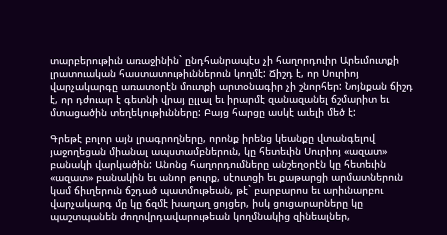տարբերութիւն առաջինին` ընդհանրապէս չի հաղորդուիր Արեւմուտքի լրատուական հաստատութիւններուն կողմէ: Ճիշդ է, որ Սուրիոյ վարչակարգը առատօրէն մուտքի արտօնագիր չի շնորհեր: Նոյնքան ճիշդ է, որ դժուար է գետնի վրայ ըլլալ եւ իրարմէ զանազանել ճշմարիտ եւ մտացածին տեղեկութիւնները: Բայց հարցը ասկէ աւելի մեծ է:

Գրեթէ բոլոր այն լրագրողները, որոնք իրենց կեանքը վտանգելով յաջողեցան միանալ ապստամբներուն, կը հետեւին Սուրիոյ «ազատ» բանակի վարկածին: Անոնց հաղորդումները անշեղօրէն կը հետեւին «ազատ» բանակին եւ անոր թուրք, սէուտցի եւ քաթարցի արմատներուն կամ ճիւղերուն ճշդած պատմութեան, թէ` բարբարոս եւ արիւնարբու վարչակարգ մը կը ճզմէ խաղաղ ցոյցեր, իսկ ցուցարարները կը պաշտպանեն ժողովրդավարութեան կողմնակից զինեալներ,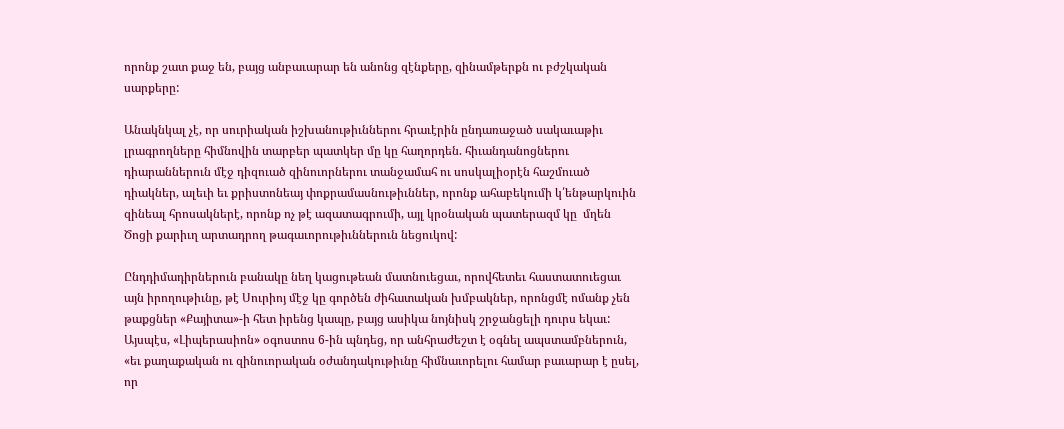որոնք շատ քաջ են, բայց անբաւարար են անոնց զէնքերը, զինամթերքն ու բժշկական սարքերը:

Անակնկալ չէ, որ սուրիական իշխանութիւններու հրաւէրին ընդառաջած սակաւաթիւ լրագրողները հիմնովին տարբեր պատկեր մը կը հաղորդեն. հիւանդանոցներու դիարաններուն մէջ դիզուած զինուորներու տանջամահ ու սոսկալիօրէն հաշմուած դիակներ, ալեւի եւ քրիստոնեայ փոքրամասնութիւններ, որոնք ահաբեկումի կ՛ենթարկուին զինեալ հրոսակներէ, որոնք ոչ թէ ազատագրումի, այլ կրօնական պատերազմ կը  մղեն Ծոցի քարիւղ արտադրող թագաւորութիւններուն նեցուկով:

Ընդդիմադիրներուն բանակը նեղ կացութեան մատնուեցաւ, որովհետեւ հաստատուեցաւ այն իրողութիւնը, թէ Սուրիոյ մէջ կը գործեն ժիհատական խմբակներ, որոնցմէ ոմանք չեն թաքցներ «Քայիտա»-ի հետ իրենց կապը, բայց ասիկա նոյնիսկ շրջանցելի դուրս եկաւ: Այսպէս, «Լիպերասիոն» օգոստոս 6-ին պնդեց, որ անհրաժեշտ է օգնել ապստամբներուն, «եւ քաղաքական ու զինուորական օժանդակութիւնը հիմնաւորելու համար բաւարար է ըսել, որ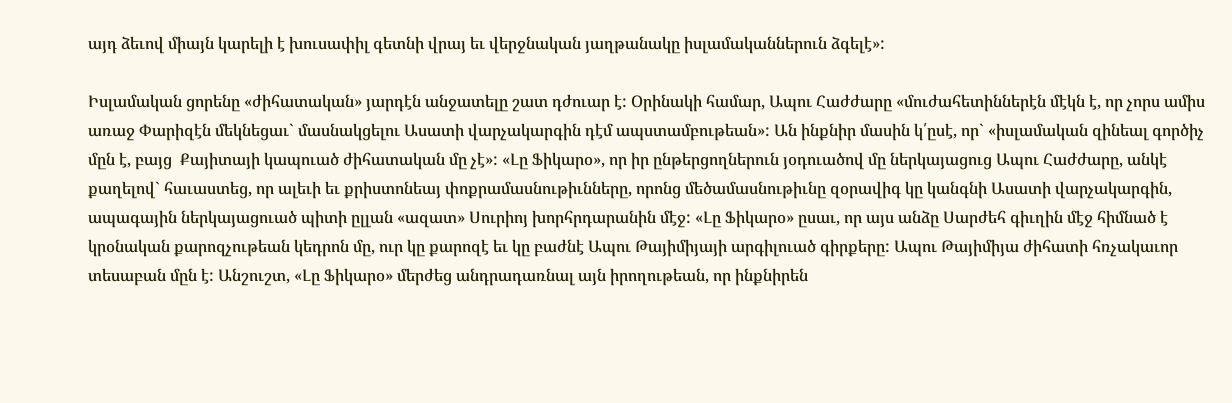այդ ձեւով միայն կարելի է խուսափիլ գետնի վրայ եւ վերջնական յաղթանակը իսլամականներուն ձգելէ»:

Իսլամական ցորենը «ժիհատական» յարդէն անջատելը շատ դժուար է: Օրինակի համար, Ապու Հաժժարը «մուժահետիններէն մէկն է, որ չորս ամիս առաջ Փարիզէն մեկնեցաւ` մասնակցելու Ասատի վարչակարգին դէմ ապստամբութեան»: Ան ինքնիր մասին կ՛ըսէ, որ` «իսլամական զինեալ գործիչ մըն է, բայց  Քայիտայի կապուած ժիհատական մը չէ»: «Լը Ֆիկարօ», որ իր ընթերցողներուն յօդուածով մը ներկայացուց Ապու Հաժժարը, անկէ քաղելով` հաւաստեց, որ ալեւի եւ քրիստոնեայ փոքրամասնութիւնները, որոնց մեծամասնութիւնը զօրավիգ կը կանգնի Ասատի վարչակարգին, ապագային ներկայացուած պիտի ըլլան «ազատ» Սուրիոյ խորհրդարանին մէջ: «Լը Ֆիկարօ» ըսաւ, որ այս անձը Սարժեհ գիւղին մէջ հիմնած է կրօնական քարոզչութեան կեդրոն մը, ուր կը քարոզէ եւ կը բաժնէ Ապու Թայիմիյայի արգիլուած գիրքերը: Ապու Թայիմիյա ժիհատի հռչակաւոր տեսաբան մըն է: Անշուշտ, «Լը Ֆիկարօ» մերժեց անդրադառնալ այն իրողութեան, որ ինքնիրեն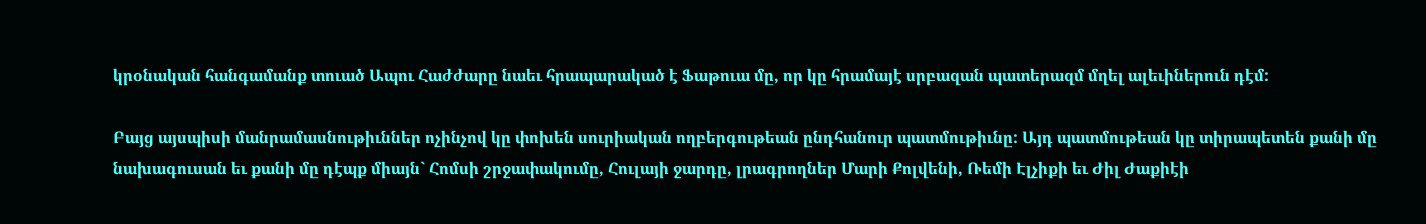կրօնական հանգամանք տուած Ապու Հաժժարը նաեւ հրապարակած է Ֆաթուա մը, որ կը հրամայէ սրբազան պատերազմ մղել ալեւիներուն դէմ:

Բայց այսպիսի մանրամասնութիւններ ոչինչով կը փոխեն սուրիական ողբերգութեան ընդհանուր պատմութիւնը: Այդ պատմութեան կը տիրապետեն քանի մը նախագուսան եւ քանի մը դէպք միայն` Հոմսի շրջափակումը, Հուլայի ջարդը, լրագրողներ Մարի Քոլվենի, Ռեմի Էլչիքի եւ Ժիլ Ժաքիէի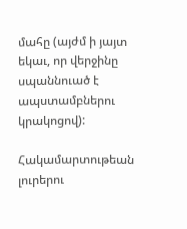մահը (այժմ ի յայտ եկաւ, որ վերջինը սպաննուած է ապստամբներու կրակոցով):

Հակամարտութեան լուրերու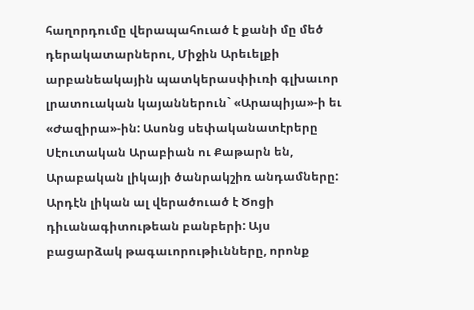հաղորդումը վերապահուած է քանի մը մեծ դերակատարներու, Միջին Արեւելքի արբանեակային պատկերասփիւռի գլխաւոր լրատուական կայաններուն` «Արապիյա»-ի եւ «Ժազիրա»-ին: Ասոնց սեփականատէրերը Սէուտական Արաբիան ու Քաթարն են, Արաբական լիկայի ծանրակշիռ անդամները: Արդէն լիկան ալ վերածուած է Ծոցի դիւանագիտութեան բանբերի: Այս բացարձակ թագաւորութիւնները, որոնք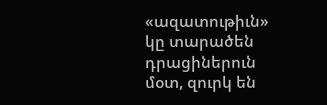«ազատութիւն» կը տարածեն դրացիներուն մօտ, զուրկ են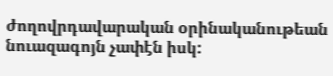ժողովրդավարական օրինականութեան նուազագոյն չափէն իսկ: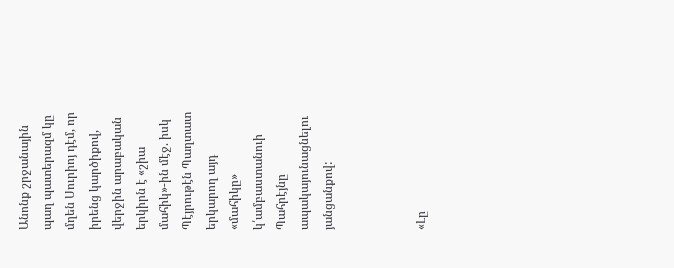Անոնք շրջանային պաղ պատերազմ կը մղեն Սուրիոյ դէմ, որ իրենց կարծիքով, վերջին արաբական երկիրն է «շիա մահիկ»-ին մէջ. իսկ Պէյրութէն Պաղտատ երկարող այդ «մահիկը» կ՛ամբաստանուի Պահրէյնը ապակայունացնելու յանցանքով:



«Լը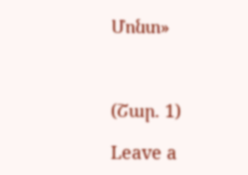Մոնտ»



(Շար. 1)

Leave a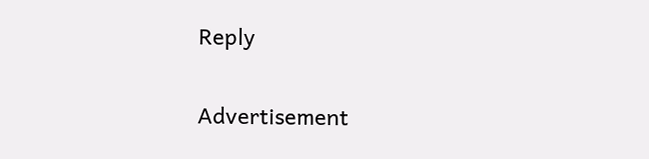Reply

Advertisement